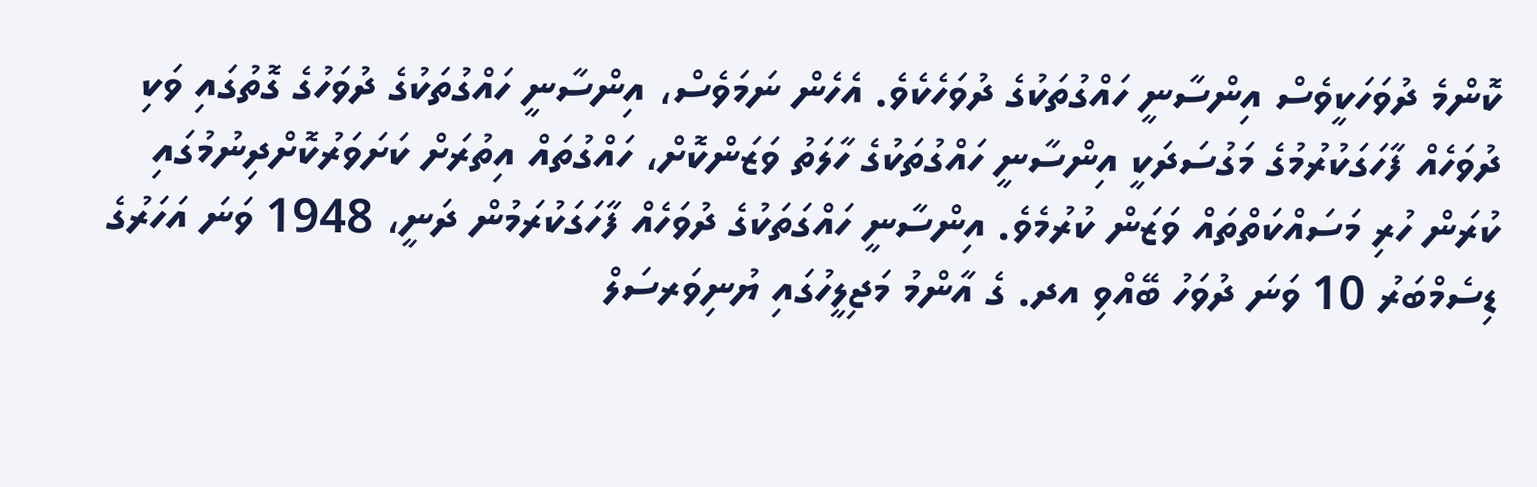ކޮންމެ ދުވަހަކީވެސް އިންސާނީ ހައްގުތަކުގެ ދުވަހެކެވެ. އެހެން ނަމަވެސް، އިންސާނީ ހައްގުތަކުގެ ދުވަހުގެ ގޮތުގައި ވަކި ދުވަހެއް ފާހަގަކުރުމުގެ މަގުސަދަކީ އިންސާނީ ހައްގުތަކުގެ ހާލަތު ވަޒަންކޮށް، ހައްގުތައް އިތުރަށް ކަށަވަރުކޮށްދިނުމުގައި ކުރަން ހުރި މަސައްކަތްތައް ވަޒަން ކުރުމެވެ. އިންސާނީ ހައްގަތަކުގެ ދުވަހެއް ފާހަގަކުރަމުން ދަނީ، 1948 ވަނަ އަހަރުގެ ޑިސެމްބަރު 10 ވަނަ ދުވަހު ބޭއްވި އދ. ގެ އާންމު މަޖިލީހުގައި ޔުނިވަރސަލް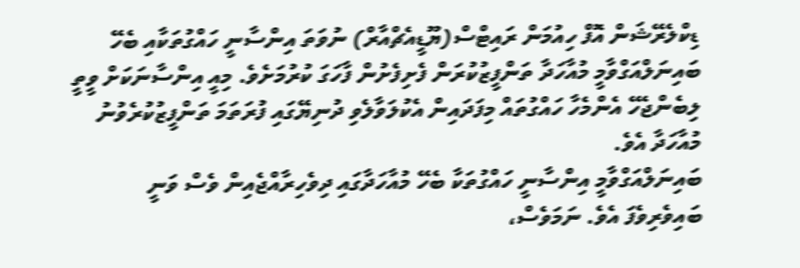ޑިކްލެރޭޝަން އޮފް ހިއުމަން ރައިޓްސް(ޔޫޑީއެޗްއާރް) ނުވަތަ އިންސާނީ ހައްގުތަކާއި ބެހޭ ބައިނަލްއަގްވާމީ މުއާހަދާ ތަންފީޒުކުރަން ފެށިފެށުން ފާހަގަ ކުރުމަށެވެ. މިއީ އިންސާނަކަށް ވީތީ ލިބެންޖެހޭ އެންމެހާ ހައްގުތައް މިފަދައިން އެކުލަވާލެވި ދުނިޔޭގައި ފުރަތަމަ ތަންފީޒުކުރެވުނު މުއާހަދާ އެވެ.
ބައިނަލްއަގްވާމީ އިންސާނީ ހައްގުތަކާ ބެހޭ މުއާހަދާގައި ދިވެހިރާއްޖެއިން ވެސް ވަނީ ބައިވެރިވެފަ އެވެ. ނަމަވެސް،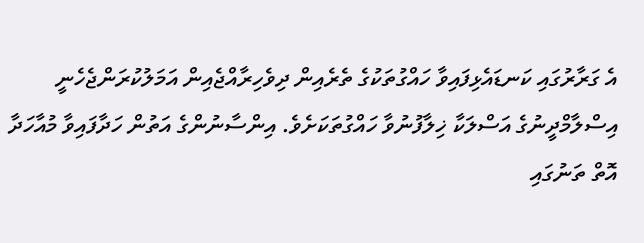އެ ގަރާރުގައި ކަނޑައެޅިފައިވާ ހައްގުތަކުގެ ތެރެއިން ދިވެހިރާއްޖެއިން އަމަލުކުރަންޖެހެނީ އިސްލާމްދީނުގެ އަސްލަކާ ޚިލާފުނުވާ ހައްގުތަކަށެވެ. އިންސާނުންގެ އަތުން ހަދާފައިވާ މުއާހަދާ އޮތް ތަނުގައި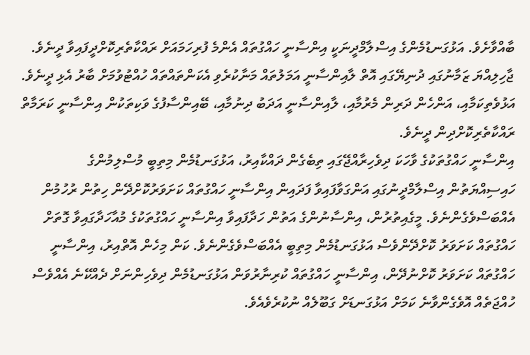ބާއްވާށެވެ. އަޅުގަނޑުމެންގެ އިސްލާމްދީނަކީ އިންސާނީ ހައްގުތައް އެންމެ ފުރިހަމައަށް ރައްކާތެރިކޮށްދީފައިވާ ދީނެވެ. ޖާހިލިއްޔަ ޒަމާނުގައި ދުނިޔޭގައި އޮތް ލާއިންސާނީ އަމަލުތައް މަނާކުރެވި އެކަންތައްތައް ހުއްޓުވުމަށް ބާރު އެޅި ދީނެވެ. އަޅުވެތިކަމާއި، އަންހެން ދަރިން މެރުމާއި، ލާއިންސާނީ އަދަބު ދިނުމާއި، ބޭއިންސާފުގެ ވަކިތަކުން އިންސާނީ ކަރަމާތް ރައްކާތެރިކޮށްދިން ދީނެވެ.
އިންސާނީ ހައްގުތަކުގެ ވާހަކަ ދިވެހިރާއްޖޭގައި ތިބެގެން ދައްކާއިރު، އަޅުގަނޑުމެން މިތިބީ މުސްލިމުންގެ ހައިސިއްޔަތުން އިސްލާމްދީނުގައި އަންގަވާފައިވާ ފަދައިން އިންސާނީ ހައްގުތައް ކަށަވަރުކޮށްދޭން ހިތުން ރުހުމުން އެއްބަސްވެގެންނެވެ. މީގެއިތުރުން، އިންސާނުންގެ އަތުން ހަދާފައިވާ އިންސާނީ ހައްގުތަކުގެ މުއާހަދާގައިވާ ގޮތަށް ހައްގުތައް ކަށަވަރު ކޮށްދޭންވެސް އަޅުގަނޑުމެން މިތިބީ އެއްބަސްވެގެންނެވެ. ކަން މިހެން އޮތްއިރު، އިންސާނީ ހައްގުތައް ކަށަވަރު ކޮށްނުދޭން، އިންސާނީ ހައްގުތައް ކުރިނާރުވަން އަޅުގަނޑުމެން ދިވެހިންނަށް ދެއްކޭނެ އެއްވެސް ހުއްޖަތެއް އޮވެގެންވާނެ ކަމަށް އަޅުގަނޑަށް ގަބޫލެއް ނުކުރެވެއެވެ.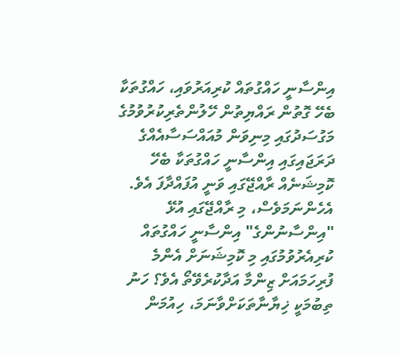އިންސާނީ ހައްގުތައް ކުރިއަރުވައި، ހައްގުތަކާ ބެހޭ ގޮތުން ރައްޔިތުން ހޭލުންތެރިކުރުވުމުގެ މަގުސަދުގައި މިނިވަން މުއައްސަސާއެއްގެ ދަރަޖައިގައި އިންސާނީ ހައްގުތަކާ ބެހޭ ކޮމިޝަނެއް ރާއްޖޭގައި ވަނީ އުފައްދާފަ އެވެ. އެހެންނަމަވެސް، މި ރާއްޖޭގައި އުޅޭ "އިންސާނުންގެ" އިންސާނީ ހައްގުތައް ކުރިއެރުވުމުގައި މި ކޮމިޝަނަށް އެންމެ ފުރިހަމައަށް ޒިންމާ އަދާކުރެވޭތޯ އެވެ؟ ހަނު ތިބުމަކީ ޚިޔާނާތަކަށްވާނަމަ، ހިއުމަން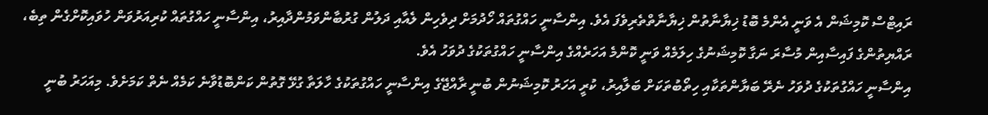ރައިޓްސް ކޮމިޝަން އެ ވަނީ އެންމެ ބޮޑު ޚިޔާނާތުން ޚިޔާނާތްތެރިވެފަ އެވެ. އިންސާނީ ހައްގުތައް ހޯދުމަށް ދިވެހިން ލެއާއި ދަލުން ގުރުބާންވަމުންދާއިރު، އިންސާނީ ހައްގުތައް ކުރިއަރުވަން ހުވައިކޮށްގެން ތިބެ، ރައްޔިތުންގެ ފައިސާއިން މުސާރަ ނަގާ ކޮމިޝަނުގެ ހިލަމެއް ވަނީ ކޮންމެ އަހަރެއްގެ އިންސާނީ ހައްގުތަކުގެ ދުވަހު އެވެ.
އިންސާނީ ހައްގުތަކުގެ ދުވަހު ނެރޭ ބަޔާންތަކާއި ހިތޯބުތަކަށް ބަލާއިރު، ކުރީ އަހަރު ކޮމިޝަނުން ބުނީ ރާއްޖޭގެ އިންސާނީ ހައްގުތަކުގެ ހާލަތާ ގުޅޭ ގޮތުން ކަންބޮޑުވާނެ ކަމެއް ނެތް ކަމަށެވެ. މިއަހަރު ބުނީ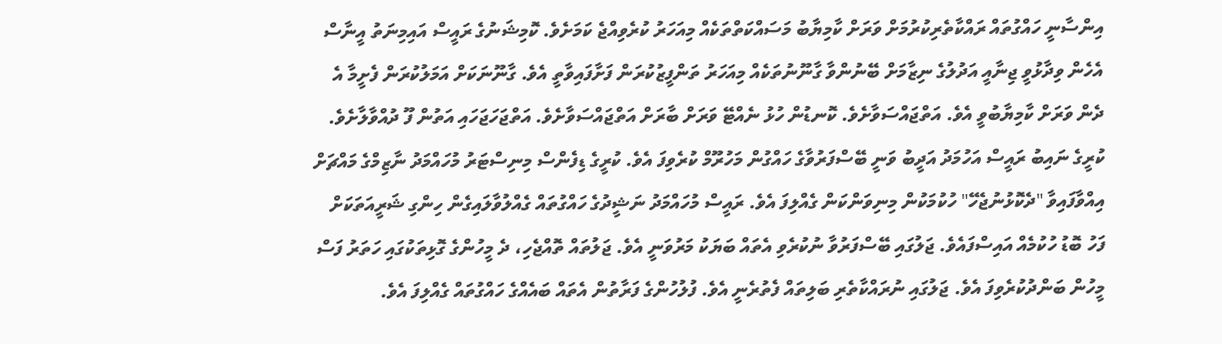އިންސާނީ ހައްގުތައް ރައްކާތެރިކުރުމަށް ވަރަށް ކާމިޔާބު މަސައްކަތްތަކެއް މިއަހަރު ކުރެވިއްޖެ ކަމަށެވެ. ކޮމިޝަނުގެ ރައީސް އައިމިނަތު އީނާސް އެހެން ވިދާޅުވީ ޖިނާއީ އަދުލުގެ ނިޒާމަށް ބޭނުންވާ ގާނޫނުތަކެއް މިއަހަރު ތަންފީޒުކުރަން ފަށާފައިވާތީ އެވެ. ގާނޫނަކަށް އަމަލުކުރަން ފެށީމާ އެ ދެން ވަރަށް ކާމިޔާބުވީ އެވެ. އަތްޖައްސަވާށެވެ. ކޮނޑުން ހުޅު ނެއްޓޭ ވަރަށް ބާރަށް އަތްޖައްސަވާށެވެ. އަތްޖަހަޖަހައި އަތުން ފޫ ދުއްވާލާށެވެ.
ކުރީގެ ނައިބު ރައީސް އަހުމަދު އަދީބު ވަނީ ބޭސްފަރުވާގެ ހައްގުން މަހުރޫމް ކުރެވިފަ އެވެ. ކުރީގެ ޑިފެންސް މިނިސްޓަރު މުހައްމަދު ނާޒިމްގެ މައްޗަށް އިއްވާފައިވާ "ދެކޮޅުނުޖެހޭ" ހުކުމަކުން މިނިވަންކަން ގެއްލިފަ އެވެ. ރައީސް މުހައްމަދު ނަޝީދުގެ ހައްގުތައް ގެއްލުވާލައިގެން ހިންގި ޝަރީއަތަކަށް ފަހު ބޮޑު ހުކުމެއް އައިސްފައެވެ. ޖަލުގައި ބޭސްފަރުވާ ނުކުރެވި އެތައް ބަޔަކު މަރުވަނީ އެވެ. ޖަލުތައް ތޮއްޖެހި، ދެ މީހުންގެ ގޮޅިތަކުގައި ހަތަރު ފަސް މީހުން ބަންދުކުރެވިފަ އެވެ. ޖަލުގައި ނުރައްކާތެރި ބަލިތައް ފެތުރެނީ އެވެ. ފުލުހުންގެ ފަރާތުން އެތައް ބައެއްގެ ހައްގުތައް ގެއްލިފަ އެވެ.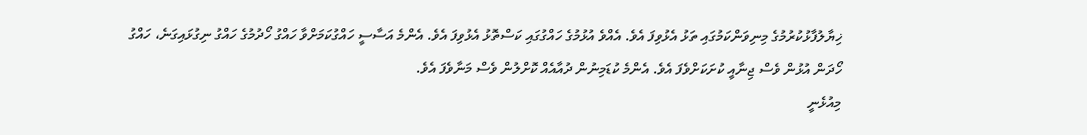ޚިޔާލުފާޅުކުރުމުގެ މިނިވަންކަމުގައި ތަޅު އެޅުވިފަ އެވެ. އެއްވެ އުޅުމުގެ ހައްގުގައި ކަސްތޮޅު އެޅުވިފަ އެވެ. އެންމެ އަސާސީ ހައްގުކަމަށްވާ ހައްގު ހޯދުމުގެ ހައްގު ނިގުޅައިގަނެ، ހައްގު ހޯދަން އުޅުން ވެސް ޖިނާއީ ކުށަކަށްވެފަ އެވެ. އެންމެ ކުޑަމިނުން ދުއާއެއް ކޮށްލުން ވެސް މަނާވެފަ އެވެ.
މިއުޅެނީ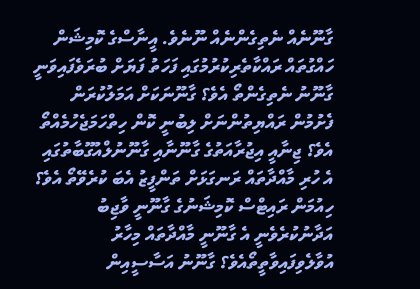ގާނޫނެއް ނެތިގެންނެއް ނޫނެވެ. އީނާސްގެ ކޮމިޝަން ހައްގުތައް ރައްކާތެރިކުރުމުގައި ފަހަތު ފަޔަށް ބުރަވެފައިވަނީ ގާނޫނު ނެތިގެންތޯ އެވެ؟ ގާނޫނަކަށް އަމަލުކުރަން ފެށުމުން ރައްޔިތުންނަށް ލިބުނީ ކޮން ހިތްހަމަޖެހުމެއްތޯ އެވެ؟ ޖިނާއީ އިޖުރާއަތުގެ ގާނޫނާއި ގާނޫނުލްއުގޫބާތުގައި އެ ހުރި މާއްދާތައް ރަނގަޅަށް ތަންފީޒު އެބަ ކުރެވޭތޯ އެވެ؟ ހިއުމަން ރައިޓްސް ކޮމިޝަނުގެ ގާނޫނީ ވާޖިބު އަދާނުކުރެވެނީ އެ ގާނޫނީ މާއްދާތައް މިހާރު އުވާލެވިފައިވާތީތޯއެވެ؟ ގާނޫނު އަސާސީއިން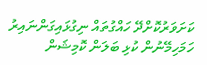ކަށަވަރުކޮށްދޭ ހައްގުތައް ނިގުޅައިގަންނައިރު ހަމަހިމޭނުން ކުޅި ބަލަން ކޮމިޝަން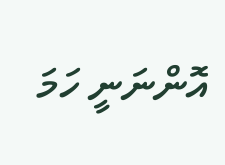އޮންނަނީ ހަމަ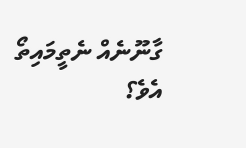ގާނޫނެއް ނެތީމައިތޯ އެވެ؟